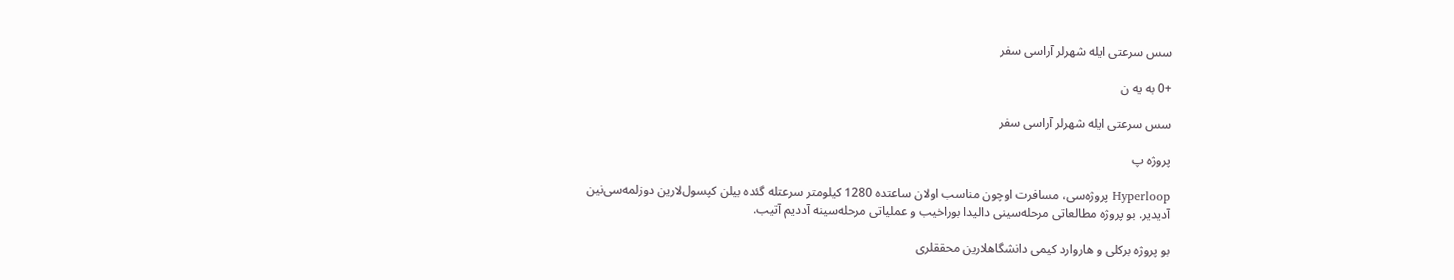سس سرعتی ایله شهرلر آراسی سفر

+0 به یه ن

سس سرعتی ایله شهرلر آراسی سفر

پروژه پ

Hyperloop پروژه‌سی، مسافرت اوچون مناسب اولان ساعتده 1280 کیلومتر سرعتله گئده بیلن کپسول‌لارین دوزلمه‌سی‌نین آدیدیر. بو پروژه مطالعاتی مرحله‌سینی دالیدا بوراخیب و عملیاتی مرحله‌سینه آددیم آتیب.

بو پروژه برکلی و هاروارد کیمی دانشگاهلارین محققلری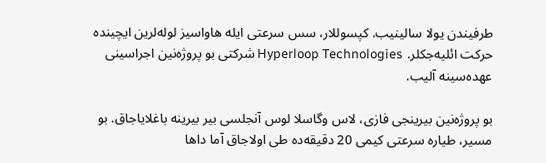طرفیندن یولا سالینیب. کپسوللار، سس سرعتی ایله هاواسیز لوله‌لرین ایچینده حرکت ائلیه‌جکلر. Hyperloop Technologies شرکتی بو پروژه‌نین اجراسینی عهده‌سینه آلیب.

بو پروژه‌نین بیرینجی فازی، لاس وگاسلا لوس آنجلسی بیر بیرینه باغلایاجاق. بو مسیر، طیاره‌ سرعتی کیمی 20 دقیقه‌ده طی اولاجاق آما داها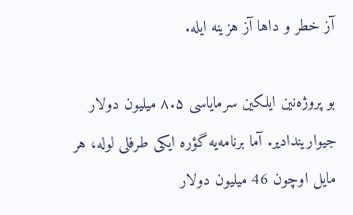آز خطر و داها آز هزینه‌ ایله.

بو پروژه‌نین ایلکین سرمایاسی ۸.۵ میلیون دولار جیواریندادیر. آما برنامه‌یه گؤره ایکی طرفلی لوله،‌ هر مایل اوچون 46 میلیون دولار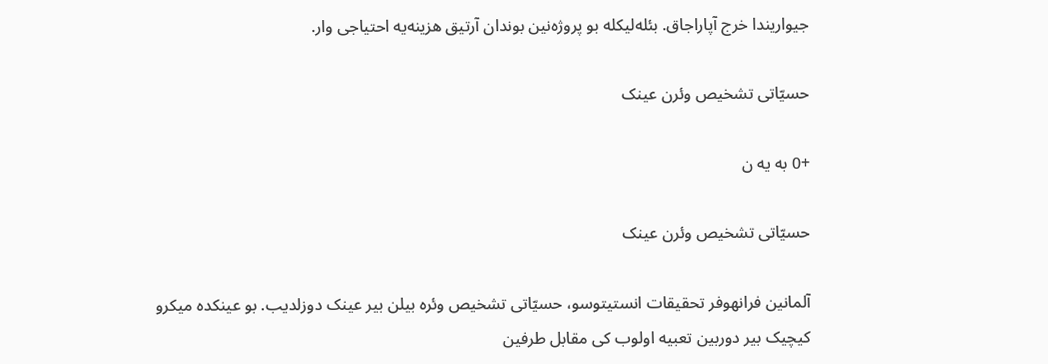جیواریندا خرج آپاراجاق. بئله‌لیکله بو پروژه‌نین بوندان آرتیق هزینه‌یه احتیاجی وار.

حسیّاتی تشخیص وئرن عینک

+0 به یه ن

حسیّاتی تشخیص وئرن عینک

آلمانین فرانهوفر تحقیقات انستیتوسو، حسیّاتی تشخیص وئره بیلن بیر عینک دوزلدیب. بو عینکده میکرو کیچیک بیر دوربین تعبیه اولوب کی مقابل طرفین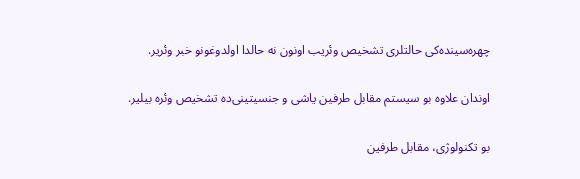چهره‌سینده‌کی حالتلری تشخیص وئریب اونون نه حالدا اولدوغونو خبر وئریر.

اوندان علاوه بو سیستم مقابل طرفین یاشی و جنسیتینی‌ده تشخیص وئره بیلیر.

بو تکنولوژی، مقابل طرفین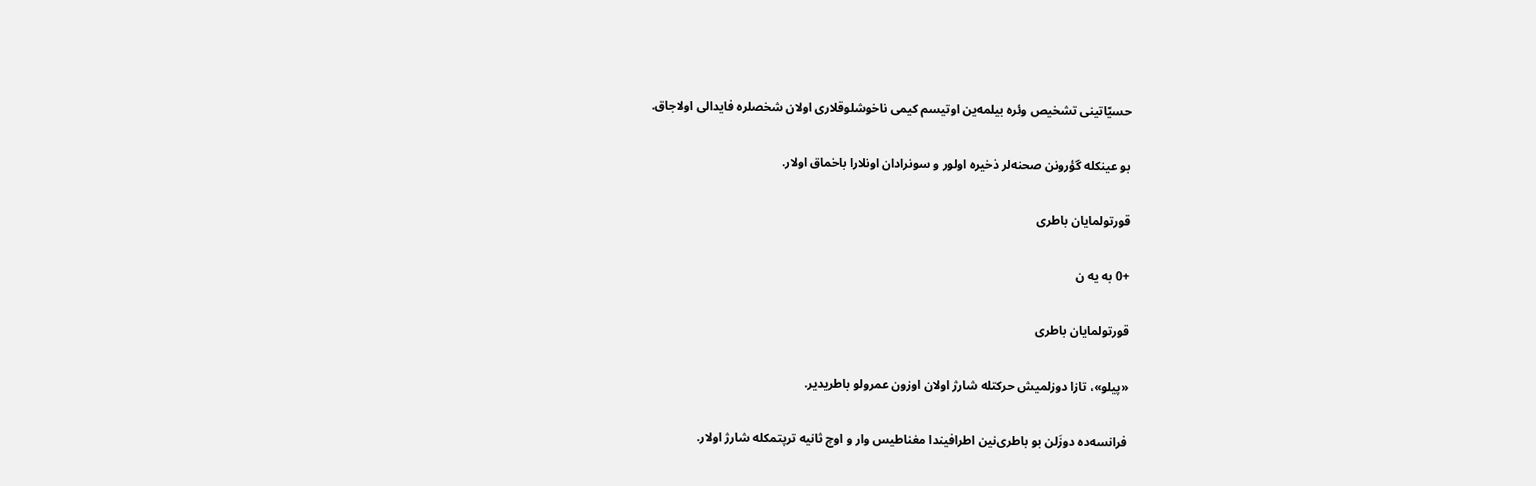حسیّاتینی تشخیص وئره بیلمه‌ین اوتیسم کیمی ناخوشلوقلاری اولان شخصلره فایدالی اولاجاق.

بو عینکله گؤرونن صحنه‌لر ذخیره اولور و سونرادان اونلارا باخماق اولار.

قورتولمایان باطری

+0 به یه ن

قورتولمایان باطری

«پیلو»، تازا دوزلمیش حرکتله شارژ اولان اوزون عمرولو باطریدیر.

فرانسه‌ده دوزَلن بو باطری‌نین اطرافیندا مغناطیس وار و اوچ ثانیه ترپتمکله شارژ اولار.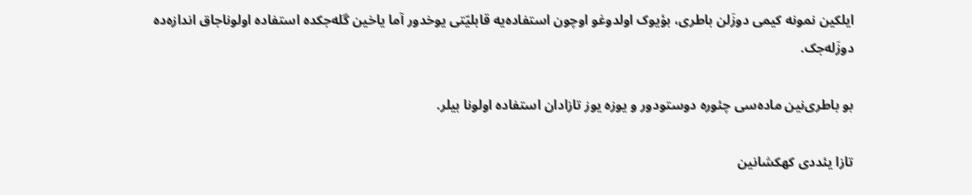ایلکین نمونه کیمی دوزَلن باطری، بؤیوک اولدوغو اوچون استفاده‌یه قابلیّتی یوخدور آما یاخین گله‌جکده استفاده اولوناجاق اندازه‌ده دوزَله‌جک.

بو باطری‌نین ماده‌سی چئوره دوستودور و یوزه یوز تازادان استفاده اولونا بیلر.

تازا یئددی كهكشانین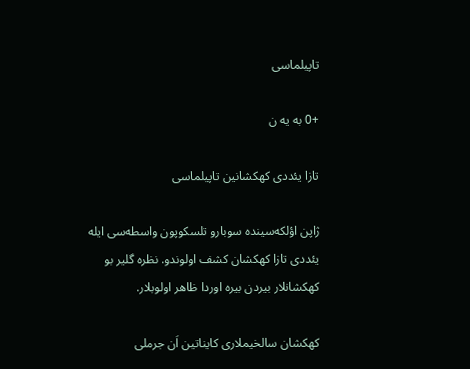تاپیلماسی

+0 به یه ن

تازا یئددی كهكشانین تاپیلماسی

ژاپن اؤلكه‌سینده سوبارو تلسكوپون واسطه‌سی ایله یئددی تازا كهكشان كشف اولوندو. نظره گلیر بو كهكشانلار بیردن بیره اوردا ظاهر اولوبلار.

كهكشان سالخیملاری كایناتین اَن جرملی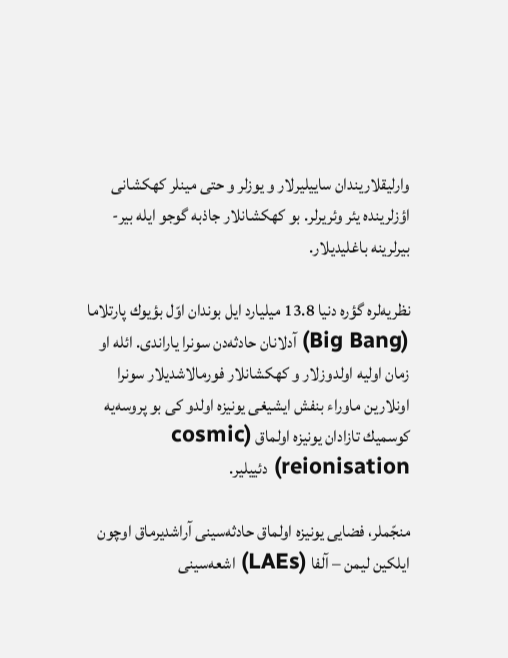وارلیقلاریندان ساییلیرلار و یوزلر و حتی مینلر كهكشانی اؤزلرینده یئر وئریرلر. بو كهكشانلار جاذبه گوجو ایله بیر- بیرلرینه باغلیدیلار.

نظریه‌لره گؤره دنیا 13.8 میلیارد ایل بوندان اوّل بؤیوك پارتلاما (Big Bang) آدلانان حادثه‌دن سونرا یاراندی. ائله او زمان اولیه اولدوزلار و كهكشانلار فورمالاشدیلار سونرا اونلارین ماوراء بنفش ایشیغی یونیزه اولدو كی بو پروسه‌‌یه كوسمیك تازادان یونیزه اولماق (cosmic reionisation) دئییلیر.

منجّملر، فضایی یونیزه اولماق حادثه‌سینی آراشدیرماق اوچون ایلكین لیمن – آلفا (LAEs) اشعه‌سینی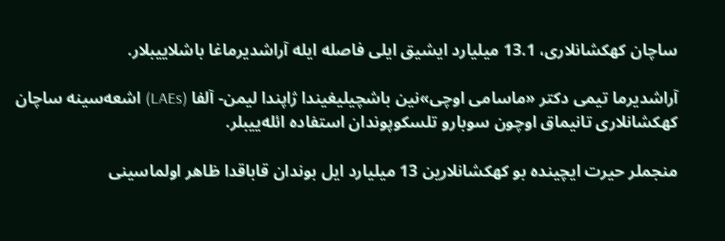ساچان كهكشانلاری، 13.1 میلیارد ایشیق ایلی فاصله‌ ایله آراشدیرماغا باشلاییبلار.

آراشدیرما تیمی دكتر «ماسامی اوچی»نین باشچیلیغیندا ژاپندا لیمن- آلفا (LAEs) اشعه‌سینه ساچان كهكشانلاری تانیماق اوچون سوبارو تلسكوپوندان استفاده ائله‌ییبلر.

منجملر حیرت ایچینده بو كهكشانلارین 13 میلیارد ایل بوندان قاباقدا ظاهر اولماسینی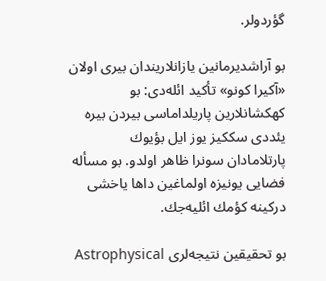گؤردولر.

بو آراشدیرمانین یازانلاریندان بیری اولان «آكیرا كونو» تأكید ائله‌دی: بو كهكشانلارین پاریلداماسی بیردن بیره یئددی سككیز یوز ایل بؤیوك پارتلامادان سونرا ظاهر اولدو. بو مسأله فضایی یونیزه اولماغین داها یاخشی دركینه كؤمك ائلیه‌جك.

بو تحقیقین نتیجه‌لری Astrophysical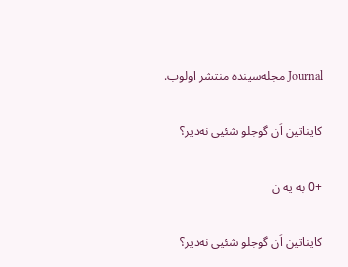Journal مجله‌سینده منتشر اولوب.

كایناتین اَن گوجلو شئیی نه‌دیر؟

+0 به یه ن

كایناتین اَن گوجلو شئیی نه‌دیر؟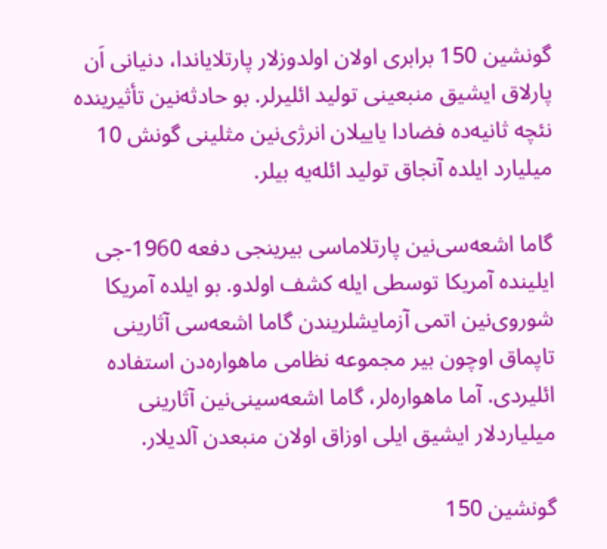گونشین 150 برابری اولان اولدوزلار پارتلایاندا، دنیانی اَن پارلاق ایشیق منبعینی تولید ائلیرلر. بو حادثه‌نین تأثیرینده نئچه ثانیه‌ده فضادا یاییلان انرژی‌نین مثلینی گونش 10 میلیارد ایلده آنجاق تولید ائله‌یه بیلر.

گاما اشعه‌سی‌نین پارتلاماسی بیرینجی دفعه 1960-جی ایلینده آمریكا توسطی ایله كشف اولدو. بو ایلده آمریكا شوروی‌نین اتمی آزمایشلریندن گاما اشعه‌سی آثارینی تاپماق اوچون بیر مجموعه نظامی ماهواره‌دن استفاده ائلیردی. آما ماهواره‌لر، گاما اشعه‌سینی‌نین آثارینی میلیاردلار ایشیق ایلی اوزاق اولان منبعدن آلدیلار.

گونشین 150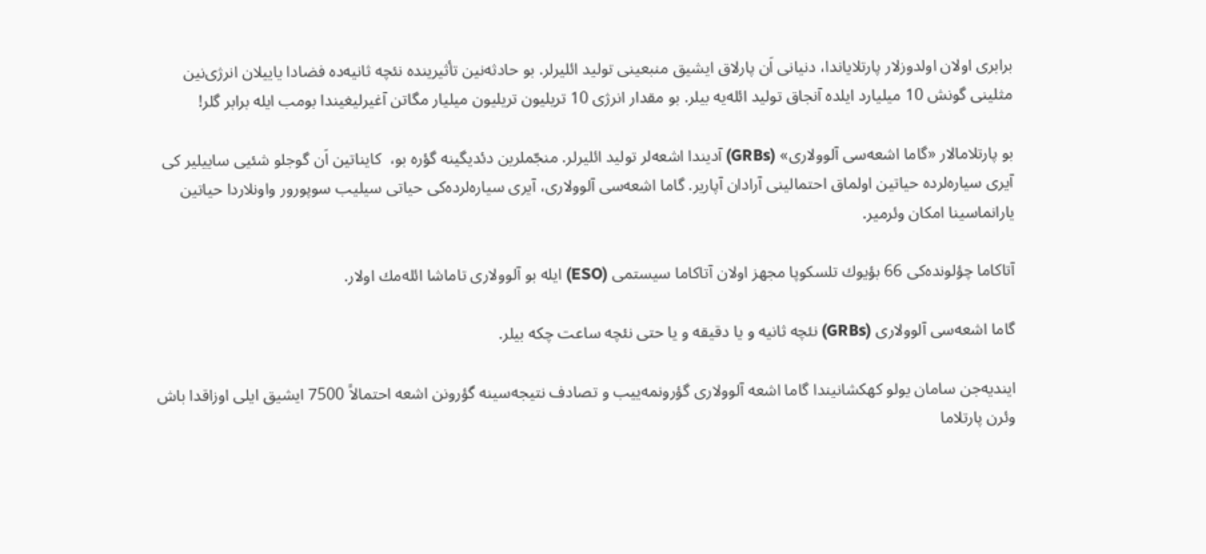برابری اولان اولدوزلار پارتلایاندا، دنیانی اَن پارلاق ایشیق منبعینی تولید ائلیرلر. بو حادثه‌نین تأثیرینده نئچه ثانیه‌ده فضادا یاییلان انرژی‌نین مثلینی گونش 10 میلیارد ایلده آنجاق تولید ائله‌یه بیلر. بو مقدار انرژی 10 تریلیون تریلیون میلیار مگاتن آغیرلیغیندا بومب ایله برابر گلر!

بو پارتلامالار «گاما اشعه‌سی آلوولاری» (GRBs) آدیندا اشعه‌لر تولید ائلیرلر. منجّملرین دئدیگینه گؤره بو،  كایناتین اَن گوجلو شئیی ساییلیر كی آیری سیاره‌لرده حیاتین اولماق احتمالینی آرادان آپاریر. گاما اشعه‌سی آلوولاری، آیری سیاره‌لرده‌كی حیاتی سیلیب سوپورور واونلاردا حیاتین یارانماسینا امكان وئرمیر.

آتاكاما چؤلونده‌كی 66 بؤیوك تلسكوپا مجهز اولان آتاكاما سیستمی (ESO) ایله بو آلوولاری تاماشا ائله‌مك اولار.

گاما اشعه‌سی آلوولاری (GRBs) نئچه ثانیه و یا دقیقه و یا حتی نئچه ساعت چكه بیلر.

ایندیه‌جن سامان یولو كهكشانیندا گاما اشعه آلوولاری گؤرونمه‌ییب و تصادف نتیجه‌سینه گؤرونن اشعه احتمالاً 7500 ایشیق ایلی اوزاقدا باش وئرن پارتلاما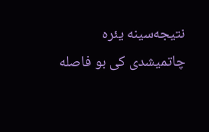نتیجه‌سینه یئره چاتمیشدی كی بو فاصله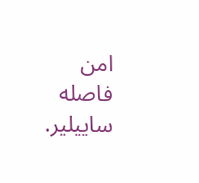امن فاصله ساییلیر.